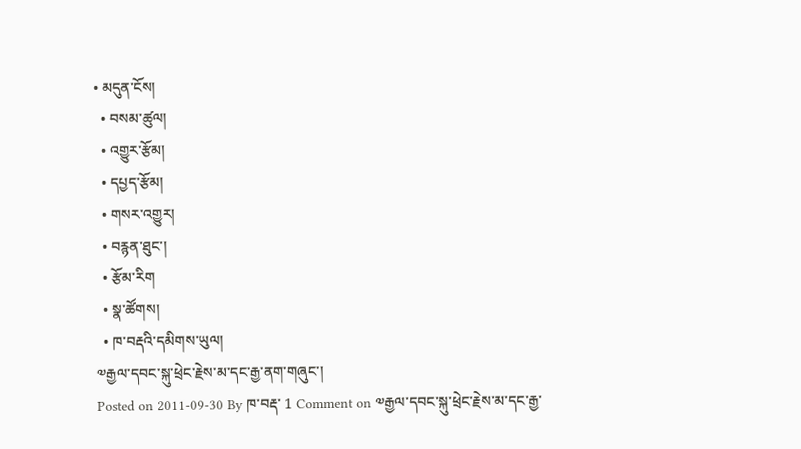• མདུན་ངོས།
  • བསམ་ཚུལ།
  • འགྱུར་རྩོམ།
  • དཔྱད་རྩོམ།
  • གསར་འགྱུར།
  • བརྙན་ཐུང་།
  • རྩོམ་རིག
  • སྣ་ཚོགས།
  • ཁ་བརྡའི་དམིགས་ཡུལ།
༧རྒྱལ་དབང་སྐུ་ཕྲེང་རྗེས་མ་དང་རྒྱ་ནག་གཞུང་།
Posted on 2011-09-30 By ཁ་བརྡ་ 1 Comment on ༧རྒྱལ་དབང་སྐུ་ཕྲེང་རྗེས་མ་དང་རྒྱ་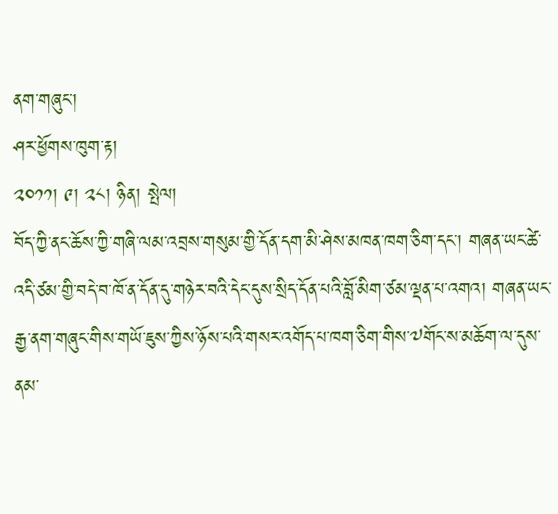ནག་གཞུང་།
ཤར་ཕྱོགས་ཁུག་རྟ།
༢༠༡༡། ༩། ༢༨། ཉིན། སྤེལ།
བོད་ཀྱི་ནང་ཆོས་ཀྱི་གཞི་ལམ་འབྲས་གསུམ་གྱི་དོན་དག་མི་ཤེས་མཁན་ཁག་ཅིག་དང་། གཞན་ཡང་ཚེ་འདི་ཙམ་གྱི་བདེ་བ་ཁོ་ན་དོན་དུ་གཉེར་བའི་དེང་དུས་སྲིད་དོན་པའི་བློ་མིག་ཙམ་ལྡན་པ་འགའ། གཞན་ཡང་རྒྱ་ནག་གཞུང་གིས་གཡོ་ཇུས་ཀྱིས་ཉོས་པའི་གསར་འགོད་པ་ཁག་ཅིག་གིས་༧གོང་ས་མཆོག་ལ་དུས་ནམ་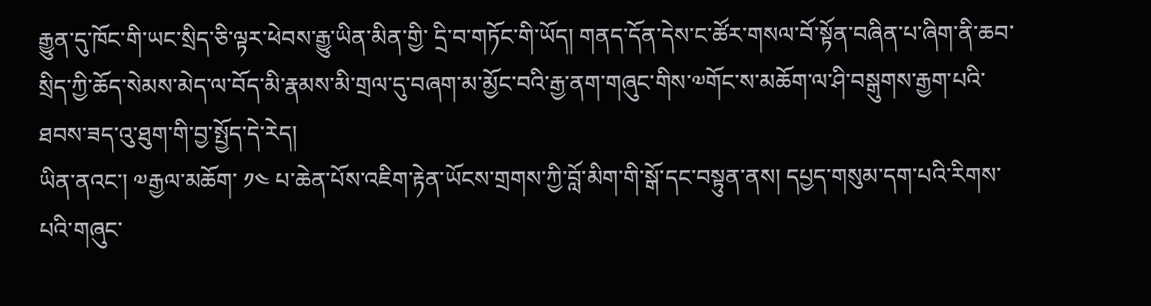རྒྱུན་དུ་ཁོང་གི་ཡང་སྲིད་ཅི་ལྟར་ཕེབས་རྒྱུ་ཡིན་མིན་གྱི་ དྲི་བ་གཏོང་གི་ཡོད། གནད་དོན་དེས་ང་ཚོར་གསལ་བོ་སྟོན་བཞིན་པ་ཞིག་ནི་ཆབ་སྲིད་ཀྱི་ཆོད་སེམས་མེད་ལ་བོད་མི་རྣམས་མི་གྲལ་དུ་བཞག་མ་མྱོང་བའི་རྒྱ་ནག་གཞུང་གིས་༧གོང་ས་མཆོག་ལ་ཤི་བསྒུགས་རྒྱག་པའི་ཐབས་ཟད་འུ་ཐུག་གི་བྱ་སྤྱོད་དེ་རེད།
ཡིན་ནའང་། ༧རྒྱལ་མཆོག་ ༡༤ པ་ཆེན་པོས་འཇིག་རྟེན་ཡོངས་གྲགས་ཀྱི་བློ་མིག་གི་སྒོ་དང་བསྟུན་ནས། དཔྱད་གསུམ་དག་པའི་རིགས་པའི་གཞུང་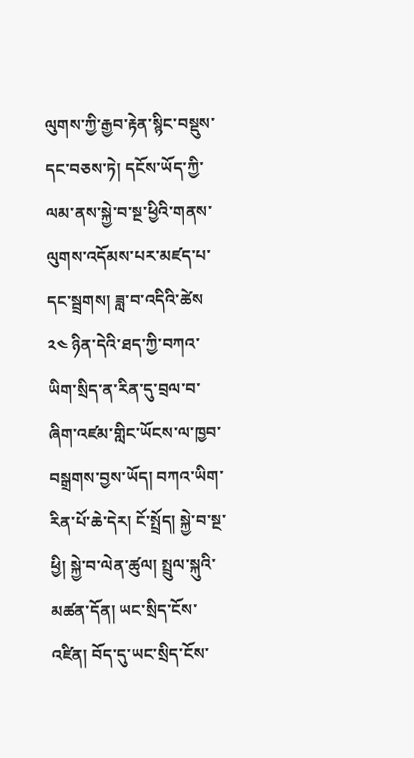ལུགས་ཀྱི་རྒྱབ་རྟེན་སྙིང་བསྡུས་དང་བཅས་ཏེ། དངོས་ཡོད་ཀྱི་ལམ་ནས་སྐྱེ་བ་སྔ་ཕྱིའི་གནས་ལུགས་འདོམས་པར་མཛད་པ་དང་སྦྲགས། ཟླ་བ་འདིའི་ཚེས ༢༤ ཉིན་དེའི་ཐད་ཀྱི་བཀའ་ཡིག་སྲིད་ན་རིན་དུ་བྲལ་བ་ཞིག་འཛམ་གླིང་ཡོངས་ལ་ཁྱབ་ བསྒྲགས་བྱས་ཡོད། བཀའ་ཡིག་རིན་པོ་ཆེ་དེར། ངོ་སྤྲོད། སྐྱེ་བ་སྔ་ཕྱི། སྐྱེ་བ་ལེན་ཚུལ། སྤྲུལ་སྐུའི་མཚན་དོན། ཡང་སྲིད་ངོས་འཛིན། བོད་དུ་ཡང་སྲིད་ངོས་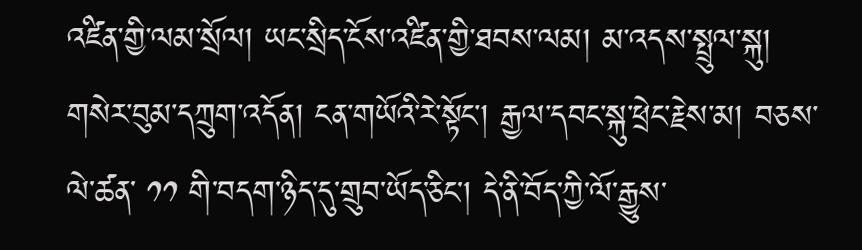འཛིན་གྱི་ལམ་སྲོལ། ཡང་སྲིད་ངོས་འཛིན་གྱི་ཐབས་ལམ། མ་འདས་སྤྲུལ་སྐུ། གསེར་བུམ་དཀྲུག་འདོན། ངན་གཡོའི་རེ་སྟོང་། རྒྱལ་དབང་སྐུ་ཕྲེང་རྗེས་མ། བཅས་ལེ་ཚན་ ༡༡ གི་བདག་ཉིད་དུ་གྲུབ་ཡོད་ཅིང་། དེ་ནི་བོད་ཀྱི་ལོ་རྒྱུས་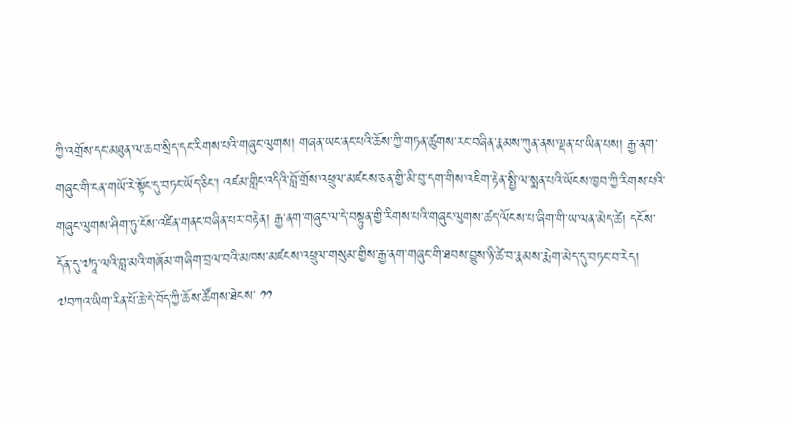ཀྱི་འགྲོས་དང་མཐུན་ལ་ཆབ་སྲིད་དང་རིགས་པའི་གཞུང་ལུགས། གཞན་ཡང་ནང་པའི་ཆོས་ཀྱི་གཏན་ཚུགས་རང་བཞིན་རྣམས་ཀུན་ནས་ལྡན་པ་ཡིན་པས། རྒྱ་ནག་གཞུང་གི་ངན་གཡོ་རེ་སྟོང་དུ་བཏང་ཡོད་ཅིང་། འཛམ་གླིང་འདིའི་བློ་གྲོས་འཕྲུལ་མཛངས་ཅན་གྱི་མི་བུ་དག་གིས་འཇིག་རྟེན་སྤྱི་ལ་སྨན་པའི་ཡོངས་ཁྱབ་ཀྱི་རིགས་པའི་གཞུང་ལུགས་ཤིག་ཏུ་ངོས་འཛིན་གནང་བཞིན་པར་བརྟེན། རྒྱ་ནག་གཞུང་ལ་དེ་བསྟུན་གྱི་རིགས་པའི་གཞུང་ལུགས་ཚད་ལོངས་པ་ཞིག་གི་ཡ་ལན་མེད་ཚེ། དངོས་དོན་དུ་༧ཏཱ་ལའི་བླ་མའི་གཞོམ་གཞིག་བྲལ་བའི་མཁས་མཛངས་འཕྲུལ་གསུམ་གྱིས་རྒྱ་ནག་གཞུང་གི་ཐབས་བྱུས་ཉི་ཚེ་བ་རྣམས་རྨེག་མེད་དུ་བཏང་བ་རེད།
༧བཀའ་ཡིག་རིན་པོ་ཆེ་དེ་བོད་ཀྱི་ཆོས་ཚོགས་ཐེངས་ ༡༡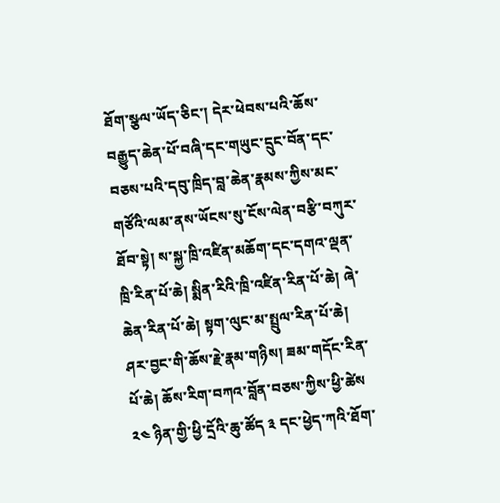ཐོག་སྩལ་ཡོད་ཅིང་། དེར་ཕེབས་པའི་ཆོས་བརྒྱུད་ཆེན་པོ་བཞི་དང་གཡུང་དྲུང་བོན་དང་བཅས་པའི་དབུ་ཁྲིད་བླ་ཆེན་རྣམས་ཀྱིས་མང་གཙོའི་ལམ་ནས་ཡོངས་སུ་ངོས་ལེན་བརྩི་བཀུར་ཐོབ་སྟེ། ས་སྐྱ་ཁྲི་འཛིན་མཆོག་དང་དགའ་ལྡན་ཁྲི་རིན་པོ་ཆེ། སྨིན་རིའི་ཁྲི་འཛིན་རིན་པོ་ཆེ། ཞེ་ཆེན་རིན་པོ་ཆེ། སྟག་ལུང་མ་སྤྲུལ་རིན་པོ་ཆེ། ཤར་བྱང་གི་ཆོས་རྗེ་རྣམ་གཉིས། ཟམ་གདོང་རིན་པོ་ཆེ། ཆོས་རིག་བཀའ་བློན་བཅས་ཀྱིས་ཕྱི་ཚེས ༢༤ ཉིན་གྱི་ཕྱི་དྲོའི་ཆུ་ཚོད ༣ དང་ཕྱེད་ཀའི་ཐོག་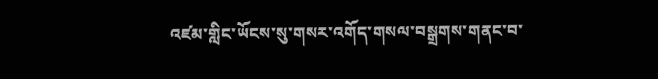འཛམ་གླིང་ཡོངས་སུ་གསར་འགོད་གསལ་བསྒྲགས་གནང་བ་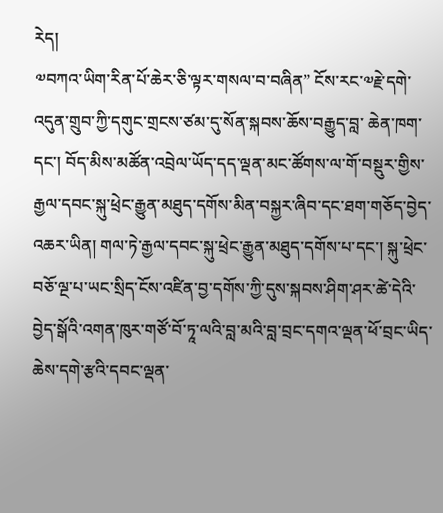རེད།
༧བཀའ་ཡིག་རིན་པོ་ཆེར་ཅི་ལྟར་གསལ་བ་བཞིན” ངོས་རང་༧རྗེ་དགེ་འདུན་གྲུབ་ཀྱི་དགུང་གྲངས་ཙམ་དུ་སོན་སྐབས་ཆོས་བརྒྱུད་བླ་ ཆེན་ཁག་དང་། བོད་མིས་མཚོན་འབྲེལ་ཡོད་དད་ལྡན་མང་ཚོགས་ལ་གོ་བསྡུར་གྱིས་རྒྱལ་དབང་སྐུ་ཕྲེང་རྒྱུན་མཐུད་དགོས་མིན་བསྐྱར་ཞིབ་དང་ཐག་གཅོད་བྱེད་འཆར་ཡིན། གལ་ཏེ་རྒྱལ་དབང་སྐུ་ཕྲེང་རྒྱུན་མཐུད་དགོས་པ་དང་། སྐུ་ཕྲེང་བཅོ་ལྔ་པ་ཡང་སྲིད་ངོས་འཛིན་བྱ་དགོས་ཀྱི་དུས་སྐབས་ཤིག་ཤར་ཚེ་དེའི་བྱེད་སྒོའི་འགན་ཁུར་གཙོ་བོ་ཏཱ་ལའི་བླ་མའི་བླ་བྲང་དགའ་ལྡན་ཕོ་བྲང་ཡིད་ཆེས་དགེ་རྩའི་དབང་ལྡན་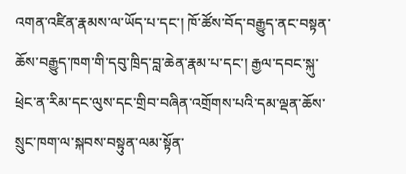འགན་འཛིན་རྣམས་ལ་ཡོད་པ་དང་། ཁོ་ཚོས་བོད་བརྒྱུད་ནང་བསྟན་ཆོས་བརྒྱུད་ཁག་གི་དབུ་ཁྲིད་བླ་ཆེན་རྣམ་པ་དང་། རྒྱལ་དབང་སྐུ་ཕྲེང་ན་རིམ་དང་ལུས་དང་གྲིབ་བཞིན་འགྲོགས་པའི་དམ་ལྡན་ཆོས་སྲུང་ཁག་ལ་སྐབས་བསྟུན་ལམ་སྟོན་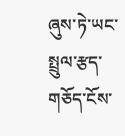ཞུས་ཏེ་ཡང་སྤྲུལ་རྩད་གཅོད་ངོས་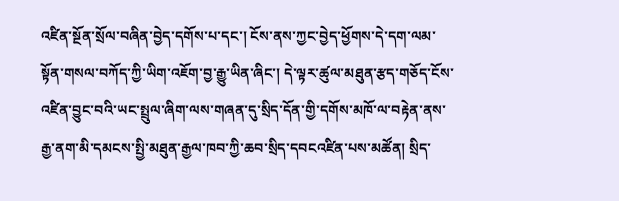འཛིན་སྔོན་སྲོལ་བཞིན་བྱེད་དགོས་པ་དང་། ངོས་ནས་ཀྱང་བྱེད་ཕྱོགས་དེ་དག་ལམ་སྟོན་གསལ་བཀོད་ཀྱི་ཡིག་འཇོག་བྱ་རྒྱུ་ཡིན་ཞིང་། དེ་ལྟར་ཚུལ་མཐུན་རྩད་གཅོད་ངོས་འཛིན་བྱུང་བའི་ཡང་སྤྲུལ་ཞིག་ལས་གཞན་དུ་སྲིད་དོན་གྱི་དགོས་མཁོ་ལ་བརྟེན་ནས་རྒྱ་ནག་མི་དམངས་སྤྱི་མཐུན་རྒྱལ་ཁབ་ཀྱི་ཆབ་སྲིད་དབངའཛིན་པས་མཚོན། སྲིད་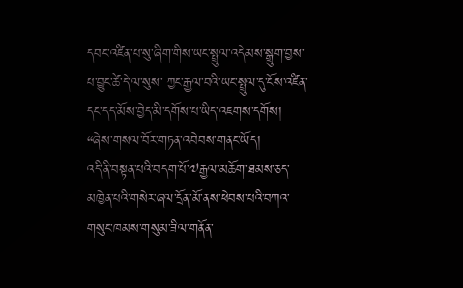དབང་འཛིན་པ་སུ་ཞིག་གིས་ཡང་སྤྲུལ་འདེམས་སྒྲུག་བྱས་པ་བྱུང་ཚེ་དེ་ལ་སུས་ ཀྱང་རྒྱལ་བའི་ཡང་སྤྲུལ་དུ་ངོས་འཛིན་དང་དད་མོས་བྱེད་མི་དགོས་པ་ཡིད་འཇགས་དགོས། “ཞེས་གསལ་བོར་གཏན་འབེབས་གནང་ཡོད།
འདི་ནི་བསྟན་པའི་བདག་པོ་༧རྒྱལ་མཆོག་ཐམས་ཅད་མཁྱེན་པའི་གསེར་ཞལ་དྲོན་མོ་ནས་ཕེབས་པའི་བཀའ་གསུང་ཁམས་གསུམ་ཟིལ་གནོན་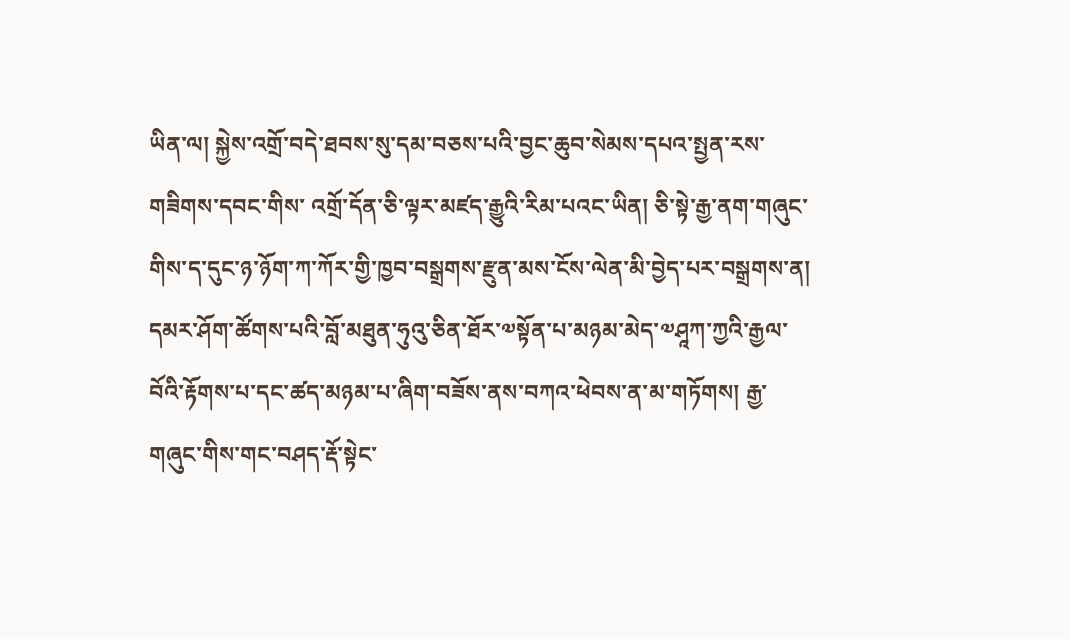ཡིན་ལ། སྐྱེས་འགྲོ་བདེ་ཐབས་སུ་དམ་བཅས་པའི་བྱང་ཆུབ་སེམས་དཔའ་སྤྱན་རས་གཟིགས་དབང་གིས་ འགྲོ་དོན་ཅི་ལྟར་མཛད་རྒྱུའི་རིམ་པའང་ཡིན། ཅི་སྟེ་རྒྱ་ནག་གཞུང་གིས་ད་དུང་ཉ་ཉོག་ཀ་ཀོར་གྱི་ཁྱབ་བསྒྲགས་རྫུན་མས་ངོས་ལེན་མི་བྱེད་པར་བསྒྲགས་ན། དམར་ཤོག་ཚོགས་པའི་བློ་མཐུན་ཧུའུ་ཅིན་ཐོར་༧སྟོན་པ་མཉམ་མེད་༧ཤཱཀ་ཀྱའི་རྒྱལ་ བོའི་རྟོགས་པ་དང་ཚད་མཉམ་པ་ཞིག་བཟོས་ནས་བཀའ་ཕེབས་ན་མ་གཏོགས། རྒྱ་གཞུང་གིས་གང་བཤད་རྡོ་སྟེང་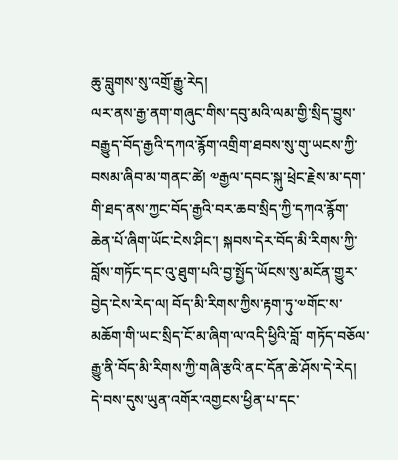ཆུ་བླུགས་སུ་འགྲོ་རྒྱུ་རེད།
ལར་ནས་རྒྱ་ནག་གཞུང་གིས་དབུ་མའི་ལམ་གྱི་སྲིད་བྱུས་བརྒྱུད་བོད་རྒྱའི་དཀའ་རྙོག་འགྲིག་ཐབས་སུ་གུ་ཡངས་ཀྱི་བསམ་ཞིབ་མ་གནང་ཚེ། ༧རྒྱལ་དབང་སྐུ་ཕྲེང་རྗེས་མ་དག་གི་ཐད་ནས་ཀྱང་བོད་རྒྱའི་བར་ཆབ་སྲིད་ཀྱི་དཀའ་རྙོག་ཆེན་པོ་ཞིག་ཡོང་ངེས་ཤིང་། སྐབས་དེར་བོད་མི་རིགས་ཀྱི་བློས་གཏོང་དང་འུ་ཐུག་པའི་བྱ་སྤྱོད་ཡོངས་སུ་མངོན་གྱུར་བྱེད་ངེས་རེད་ལ། བོད་མི་རིགས་ཀྱིས་རྟག་ཏུ་༧གོང་ས་མཆོག་གི་ཡང་སྲིད་ངོ་མ་ཞིག་ལ་འདི་ཕྱིའི་བློ་ གཏོད་བཅོལ་རྒྱུ་ནི་བོད་མི་རིགས་ཀྱི་གཞི་རྩའི་ནང་དོན་ཆེ་ཤོས་དེ་རེད། དེ་བས་དུས་ཡུན་འགོར་འགྱངས་ཕྱིན་པ་དང་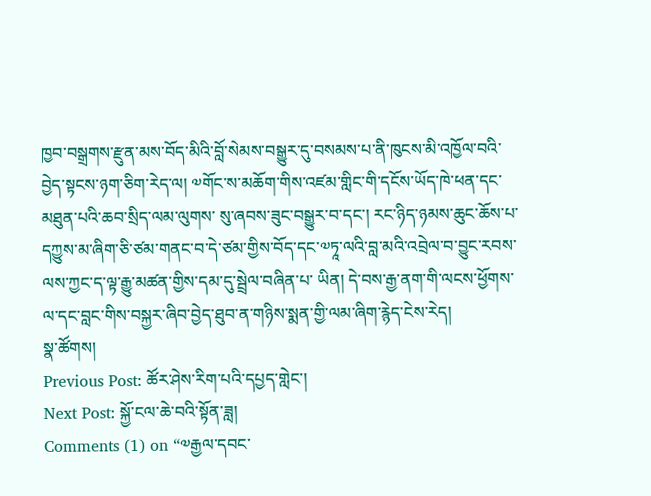ཁྱབ་བསྒྲགས་རྫུན་མས་བོད་མིའི་བློ་སེམས་བསྒྱུར་དུ་བསམས་པ་ནི་ཁུངས་མི་འཁྱོལ་བའི་བྱེད་སྟངས་ཉག་ཅིག་རེད་ལ། ༧གོང་ས་མཆོག་གིས་འཛམ་གླིང་གི་དངོས་ཡོད་ཁེ་ཕན་དང་མཐུན་པའི་ཆབ་སྲིད་ལམ་ལུགས་ སུ་ཞབས་ཟུང་བསྒྱུར་བ་དང་། རང་ཉིད་ཉམས་ཆུང་ཆོས་པ་དཀྱུས་མ་ཞིག་ཅི་ཙམ་གནང་བ་དེ་ཙམ་གྱིས་བོད་དང་༧ཏཱ་ལའི་བླ་མའི་འབྲེལ་བ་བྱུང་རབས་ལས་ཀྱང་ད་ལྟ་རྒྱུ་མཚན་གྱིས་དམ་དུ་སྦྲེལ་བཞིན་པ་ ཡིན། དེ་བས་རྒྱ་ནག་གི་ལངས་ཕྱོགས་ལ་དང་བླང་གིས་བསྐྱར་ཞིབ་བྱེད་ཐུབ་ན་གཉིས་སྨན་གྱི་ལམ་ཞིག་རྙེད་ངེས་རེད།
སྣ་ཚོགས།
Previous Post: ཚོར་ཤེས་རིག་པའི་དཔྱད་གླེང་།
Next Post: སྐྱོ་ངལ་ཆེ་བའི་སྟོན་ཟླ།
Comments (1) on “༧རྒྱལ་དབང་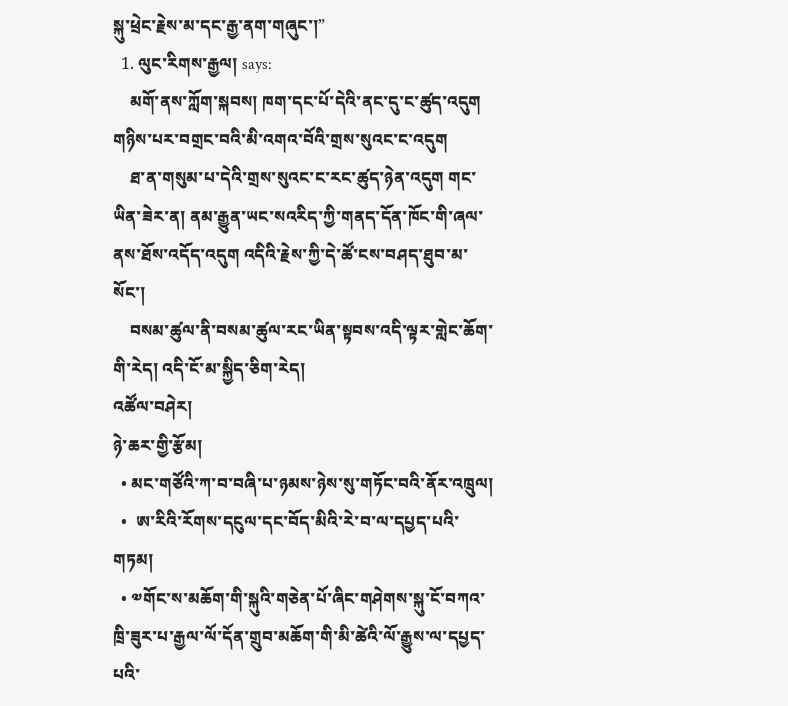སྐུ་ཕྲེང་རྗེས་མ་དང་རྒྱ་ནག་གཞུང་།”
  1. ལུང་རིགས་རྒྱལ། says:
    མགོ་ནས་ཀློག་སྐབས། ཁག་དང་པོ་དེའི་ནང་དུ་ང་ཚུད་འདུག གཉིས་པར་བགྲང་བའི་མི་འགའ་བོའི་གྲས་སུའང་ང་འདུག
    ཐ་ན་གསུམ་པ་དེའི་གྲས་སུའང་ང་རང་ཚུད་ཉེན་འདུག གང་ཡིན་ཟེར་ན། ནམ་རྒྱུན་ཡང་སའརིད་ཀྱི་གནད་དོན་ཁོང་གི་ཞལ་ནས་ཐོས་འདོད་འདུག འདིའི་རྗེས་ཀྱི་དེ་ཚོ་ངས་བཤད་ཐུབ་མ་སོང་།
    བསམ་ཚུལ་ནི་བསམ་ཚུལ་རང་ཡིན་སྟབས་འདི་ལྟར་གླེང་ཆོག་གི་རེད། འདི་ངོ་མ་སྐྱིད་ཅིག་རེད།
འཚོལ་བཤེར།
ཉེ་ཆར་གྱི་རྩོམ།
  • མང་གཙོའི་ཀ་བ་བཞི་པ་ཉམས་ཉེས་སུ་གཏོང་བའི་ནོར་འཁྲུལ།
  •  ཨ་རིའི་རོགས་དངུལ་དང་བོད་མིའི་རེ་བ་ལ་དཔྱད་པའི་གཏམ།
  • ༧གོང་ས་མཆོག་གི་སྐུའི་གཅེན་པོ་ཞིང་གཤེགས་སྐུ་ངོ་བཀའ་ཁྲི་ཟུར་པ་རྒྱལ་ལོ་དོན་གྲུབ་མཆོག་གི་མི་ཚེའི་ལོ་རྒྱུས་ལ་དཔྱད་པའི་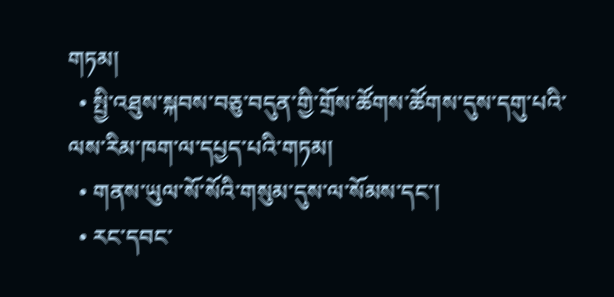གཏམ།
  • སྤྱི་འཐུས་སྐབས་བཅུ་བདུན་གྱི་གྲོས་ཚོགས་ཚོགས་དུས་དགུ་པའི་ལས་རིམ་ཁག་ལ་དཔྱད་པའི་གཏམ།
  • གནས་ཡུལ་སོ་སོའི་གསུམ་དུས་ལ་སོམས་དང་།
  • རང་དབང་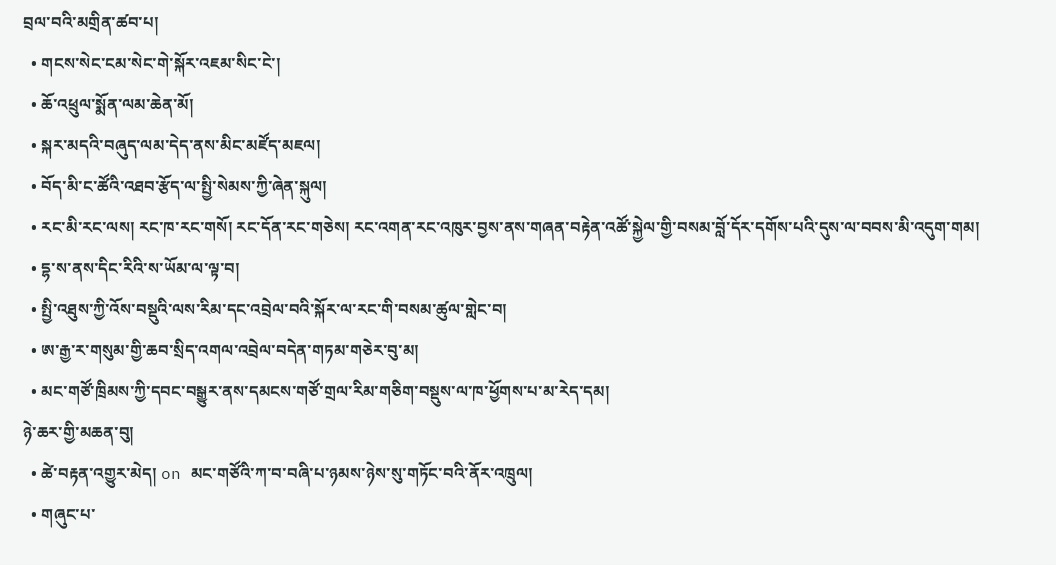བྲལ་བའི་མགྲིན་ཚབ་པ།
  • གངས་སེང་ངམ་སེང་གེ་སྐོར་འཇམ་སིང་ངེ་།
  • ཆོ་འཕྲུལ་སྨོན་ལམ་ཆེན་མོ།
  • སྐར་མདའི་བཞུད་ལམ་དེད་ནས་མིང་མཛོད་མཇལ།
  • བོད་མི་ང་ཚོའི་འཐབ་རྩོད་ལ་སྤྱི་སེམས་ཀྱི་ཞེན་སྐུལ།
  • རང་མི་རང་ལས། རང་ཁ་རང་གསོ། རང་དོན་རང་གཅེས། རང་འགན་རང་འཁུར་བྱས་ནས་གཞན་བརྟེན་འཚོ་སྐྱེལ་གྱི་བསམ་བློ་དོར་དགོས་པའི་དུས་ལ་བབས་མི་འདུག་གམ།
  • དྷ་ས་ནས་དིང་རིའི་ས་ཡོམ་ལ་ལྟ་བ།
  • སྤྱི་འཐུས་ཀྱི་འོས་བསྡུའི་ལས་རིམ་དང་འབྲེལ་བའི་སྐོར་ལ་རང་གི་བསམ་ཚུལ་གླེང་བ།
  • ཨ་རྒྱ་ར་གསུམ་གྱི་ཆབ་སྲིད་འགལ་འབྲེལ་བདེན་གཏམ་གཅེར་བུ་མ།
  • མང་གཙོ་ཁྲིམས་ཀྱི་དབང་བསྒྱུར་ནས་དམངས་གཙོ་གྲལ་རིམ་གཅིག་བསྡུས་ལ་ཁ་ཕྱོགས་པ་མ་རེད་དམ།
ཉེ་ཆར་གྱི་མཆན་བུ།
  • ཚེ་བརྟན་འགྱུར་མེད། on མང་གཙོའི་ཀ་བ་བཞི་པ་ཉམས་ཉེས་སུ་གཏོང་བའི་ནོར་འཁྲུལ།
  • གཞུང་པ་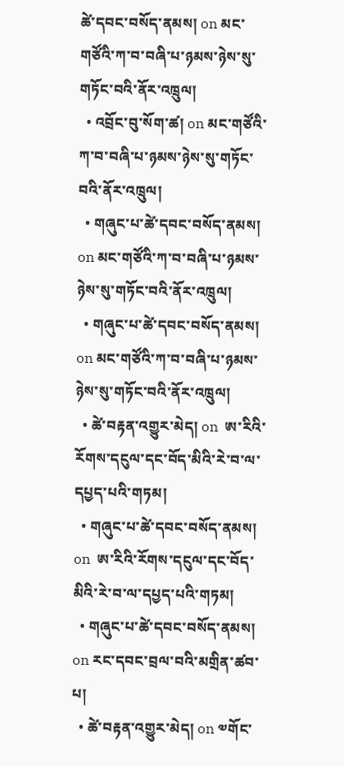ཚེ་དབང་བསོད་ནམས། on མང་གཙོའི་ཀ་བ་བཞི་པ་ཉམས་ཉེས་སུ་གཏོང་བའི་ནོར་འཁྲུལ།
  • འབྲོང་བུ་སོག་ཚ། on མང་གཙོའི་ཀ་བ་བཞི་པ་ཉམས་ཉེས་སུ་གཏོང་བའི་ནོར་འཁྲུལ།
  • གཞུང་པ་ཚེ་དབང་བསོད་ནམས། on མང་གཙོའི་ཀ་བ་བཞི་པ་ཉམས་ཉེས་སུ་གཏོང་བའི་ནོར་འཁྲུལ།
  • གཞུང་པ་ཚེ་དབང་བསོད་ནམས། on མང་གཙོའི་ཀ་བ་བཞི་པ་ཉམས་ཉེས་སུ་གཏོང་བའི་ནོར་འཁྲུལ།
  • ཚེ་བརྟན་འགྱུར་མེད། on  ཨ་རིའི་རོགས་དངུལ་དང་བོད་མིའི་རེ་བ་ལ་དཔྱད་པའི་གཏམ།
  • གཞུང་པ་ཚེ་དབང་བསོད་ནམས། on  ཨ་རིའི་རོགས་དངུལ་དང་བོད་མིའི་རེ་བ་ལ་དཔྱད་པའི་གཏམ།
  • གཞུང་པ་ཚེ་དབང་བསོད་ནམས། on རང་དབང་བྲལ་བའི་མགྲིན་ཚབ་པ།
  • ཚེ་བརྟན་འགྱུར་མེད། on ༧གོང་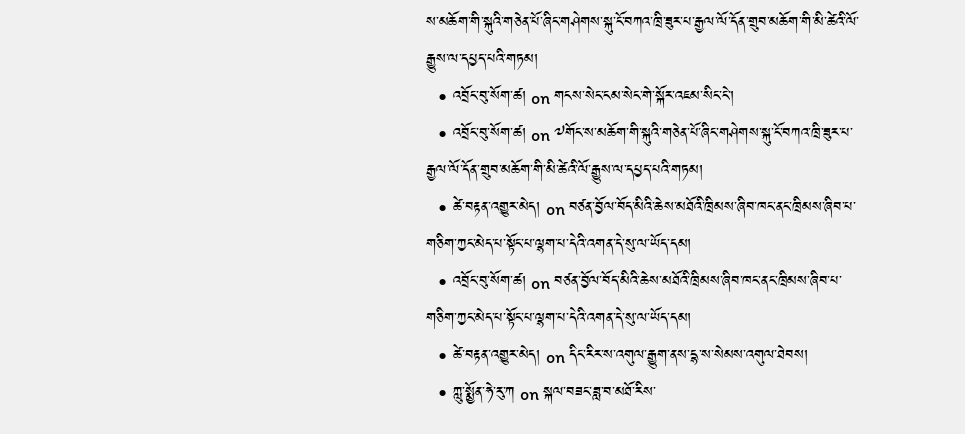ས་མཆོག་གི་སྐུའི་གཅེན་པོ་ཞིང་གཤེགས་སྐུ་ངོ་བཀའ་ཁྲི་ཟུར་པ་རྒྱལ་ལོ་དོན་གྲུབ་མཆོག་གི་མི་ཚེའི་ལོ་རྒྱུས་ལ་དཔྱད་པའི་གཏམ།
  • འབྲོང་བུ་སོག་ཚ། on གངས་སེང་ངམ་སེང་གེ་སྐོར་འཇམ་སིང་ངེ་།
  • འབྲོང་བུ་སོག་ཚ། on ༧གོང་ས་མཆོག་གི་སྐུའི་གཅེན་པོ་ཞིང་གཤེགས་སྐུ་ངོ་བཀའ་ཁྲི་ཟུར་པ་རྒྱལ་ལོ་དོན་གྲུབ་མཆོག་གི་མི་ཚེའི་ལོ་རྒྱུས་ལ་དཔྱད་པའི་གཏམ།
  • ཚེ་བརྟན་འགྱུར་མེད། on བཙན་བྱོལ་བོད་མིའི་ཆེས་མཐོའི་ཁྲིམས་ཞིབ་ཁང་ནང་ཁྲིམས་ཞིབ་པ་གཅིག་ཀྱང་མེད་པ་སྟོང་པ་ལྷག་པ་དེའི་འགན་དེ་སུ་ལ་ཡོད་དམ།
  • འབྲོང་བུ་སོག་ཚ། on བཙན་བྱོལ་བོད་མིའི་ཆེས་མཐོའི་ཁྲིམས་ཞིབ་ཁང་ནང་ཁྲིམས་ཞིབ་པ་གཅིག་ཀྱང་མེད་པ་སྟོང་པ་ལྷག་པ་དེའི་འགན་དེ་སུ་ལ་ཡོད་དམ།
  • ཚེ་བརྟན་འགྱུར་མེད། on དིང་རིར་ས་འགུལ་རྒྱུག་ནས་དྷ་ས་སེམས་འགུལ་ཐེབས།
  • ཀླུ་སྨྱོན་ཧེ་རུ་ཀ on སྐལ་བཟང་ཟླ་བ་མཐོ་རིས་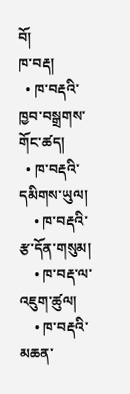བོ།
ཁ་བརྡ།
  • ཁ་བརྡའི་ཁྱབ་བསྒྲགས་གོང་ཚད།
  • ཁ་བརྡའི་དམིགས་ཡུལ།
    • ཁ་བརྡའི་རྩ་དོན་གསུམ།
    • ཁ་བརྡ་ལ་འཇུག་ཚུལ།
    • ཁ་བརྡའི་མཆན་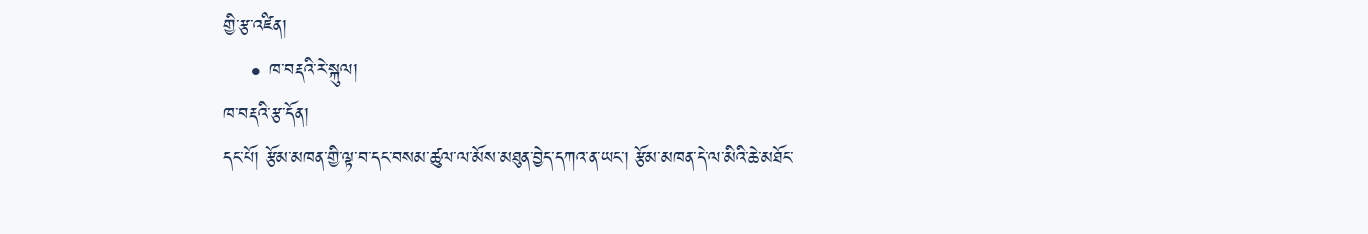གྱི་རྩ་འཛིན།
    • ཁ་བརྡའི་རེ་སྐུལ།
ཁ་བརྡའི་རྩ་དོན།
དང་པོ། རྩོམ་མཁན་གྱི་ལྟ་བ་དང་བསམ་ཚུལ་ལ་མོས་མཐུན་བྱེད་དཀའ་ན་ཡང་། རྩོམ་མཁན་དེ་ལ་མིའི་ཆེ་མཐོང་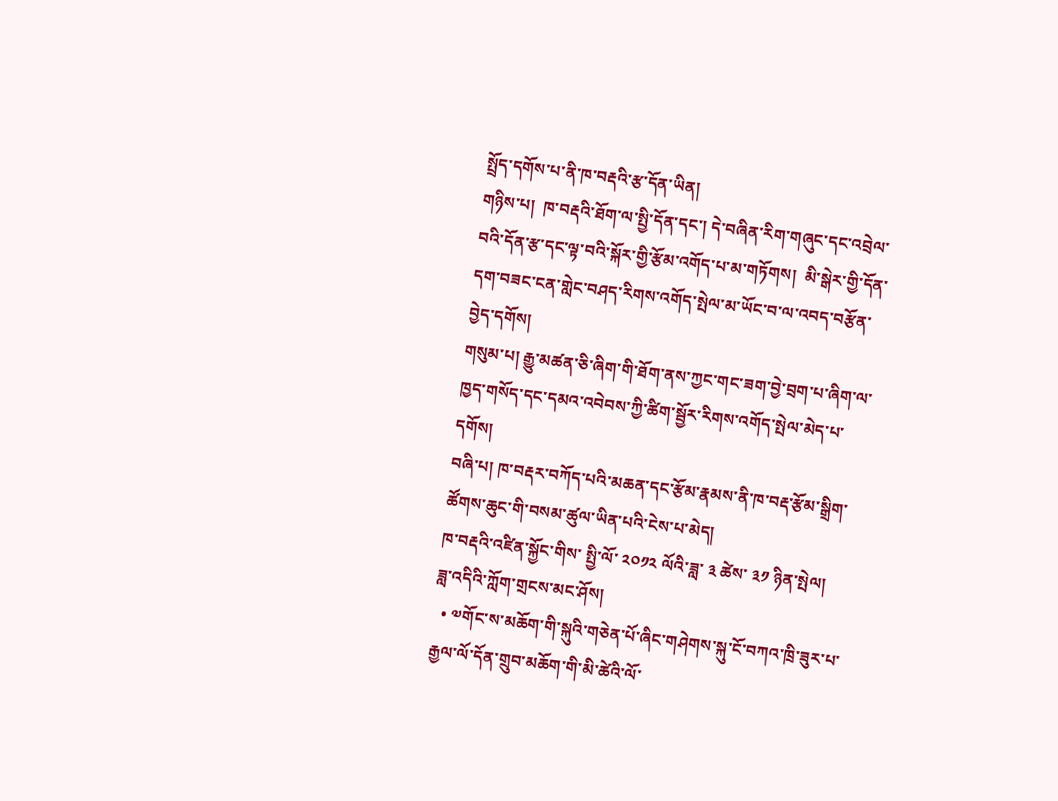སྤྲོད་དགོས་པ་ནི་ཁ་བརྡའི་རྩ་དོན་ཡིན།
གཉིས་པ།  ཁ་བརྡའི་ཐོག་ལ་སྤྱི་དོན་དང་། དེ་བཞིན་རིག་གཞུང་དང་འབྲེལ་བའི་དོན་རྩ་དང་ལྟ་བའི་སྐོར་གྱི་རྩོམ་འགོད་པ་མ་གཏོགས།  མི་སྒེར་གྱི་དོན་དག་བཟང་ངན་གླེང་བཤད་རིགས་འགོད་སྤེལ་མ་ཡོང་བ་ལ་འབད་བརྩོན་བྱེད་དགོས།
གསུམ་པ། རྒྱུ་མཚན་ཅི་ཞིག་གི་ཐོག་ནས་ཀྱང་གང་ཟག་བྱེ་བྲག་པ་ཞིག་ལ་ཁྱད་གསོད་དང་དམའ་འབེབས་ཀྱི་ཚིག་སྦྱོར་རིགས་འགོད་སྤེལ་མེད་པ་དགོས།
བཞི་པ། ཁ་བརྡར་བཀོད་པའི་མཆན་དང་རྩོམ་རྣམས་ནི་ཁ་བརྡ་རྩོམ་སྒྲིག་ཚོགས་ཆུང་གི་བསམ་ཚུལ་ཡིན་པའི་ངེས་པ་མེད།
ཁ་བརྡའི་འཛིན་སྐྱོང་གིས་ སྤྱི་ལོ་ ༢༠༡༢ ལོའི་ཟླ་ ༣ ཚེས་ ༣༡ ཉིན་སྤེལ།
ཟླ་འདིའི་ཀློག་གྲངས་མང་ཤོས།
  • ༧གོང་ས་མཆོག་གི་སྐུའི་གཅེན་པོ་ཞིང་གཤེགས་སྐུ་ངོ་བཀའ་ཁྲི་ཟུར་པ་རྒྱལ་ལོ་དོན་གྲུབ་མཆོག་གི་མི་ཚེའི་ལོ་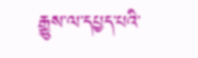རྒྱུས་ལ་དཔྱད་པའི་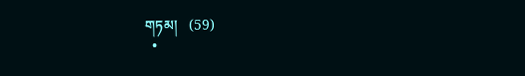གཏམ།   (59)
  •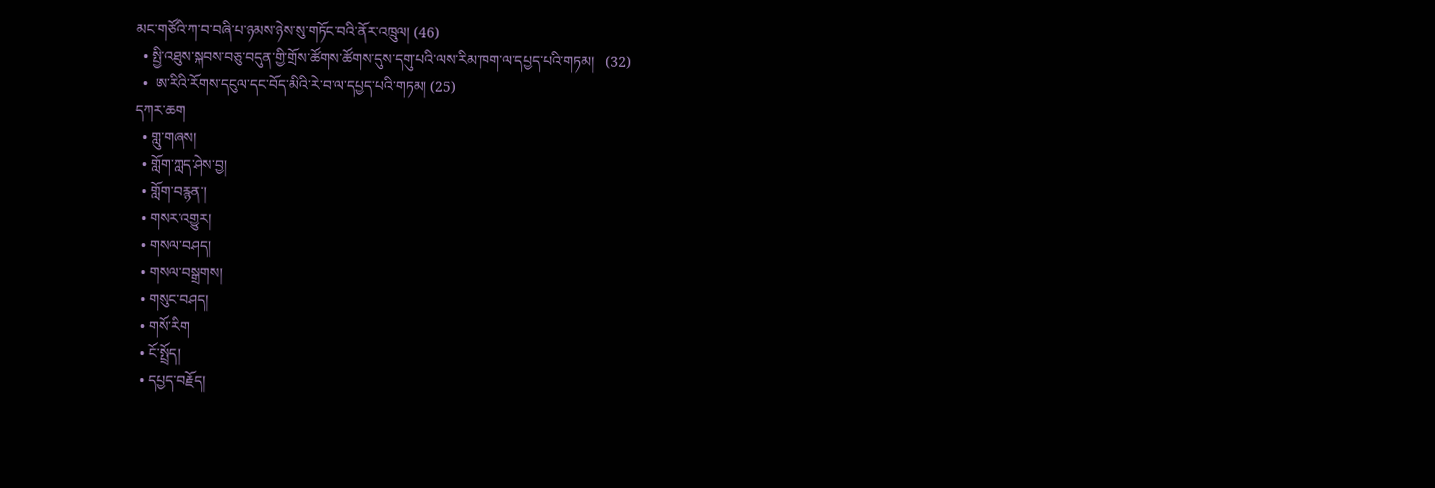མང་གཙོའི་ཀ་བ་བཞི་པ་ཉམས་ཉེས་སུ་གཏོང་བའི་ནོར་འཁྲུལ། (46)
  • སྤྱི་འཐུས་སྐབས་བཅུ་བདུན་གྱི་གྲོས་ཚོགས་ཚོགས་དུས་དགུ་པའི་ལས་རིམ་ཁག་ལ་དཔྱད་པའི་གཏམ།   (32)
  •  ཨ་རིའི་རོགས་དངུལ་དང་བོད་མིའི་རེ་བ་ལ་དཔྱད་པའི་གཏམ། (25)
དཀར་ཆག
  • གླུ་གཞས།
  • གློག་ཀླད་ཤེས་བྱ།
  • གློག་བརྙན་།
  • གསར་འགྱུར།
  • གསལ་བཤད།
  • གསལ་བསྒྲགས།
  • གསུང་བཤད།
  • གསོ་རིག
  • ངོ་སྤྲོད།
  • དཔྱད་བརྗོད།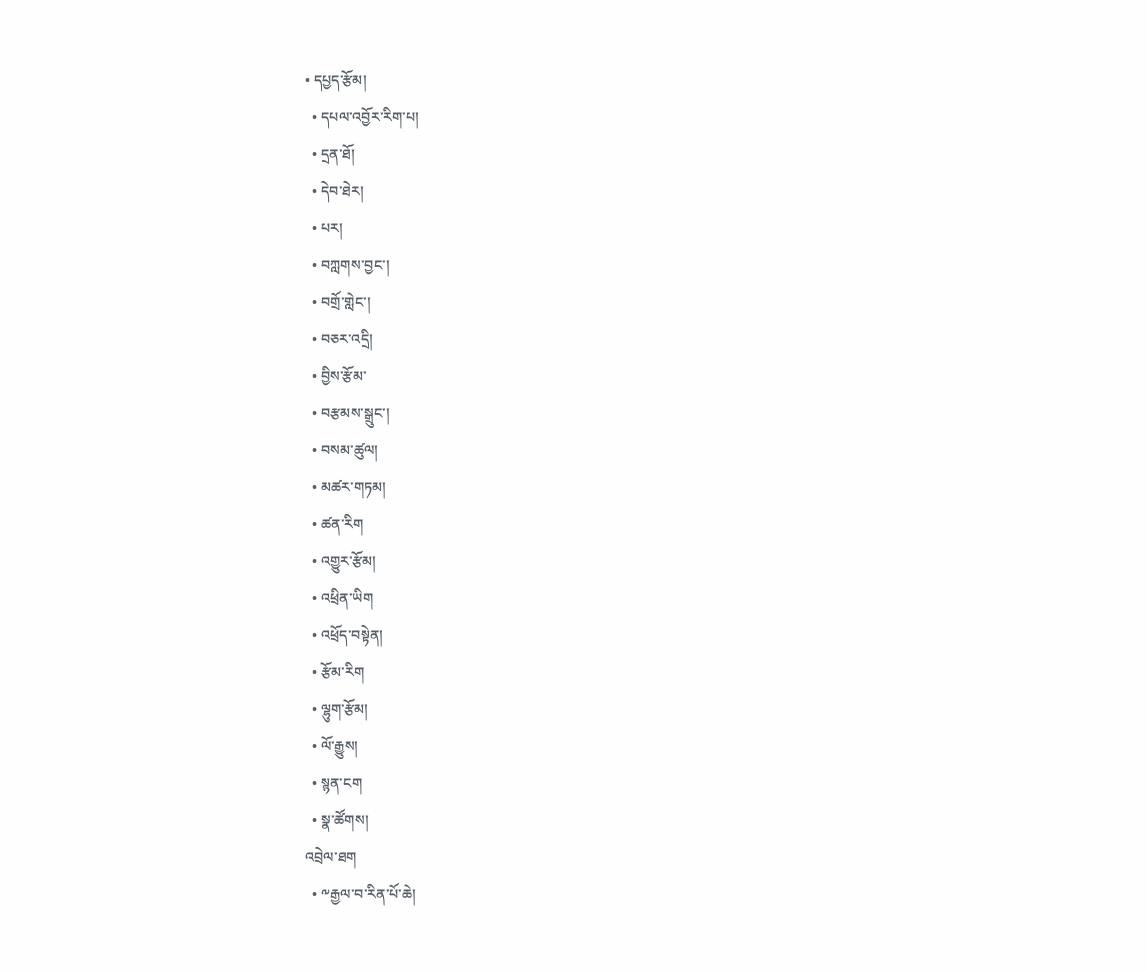• དཔྱད་རྩོམ།
  • དཔལ་འབྱོར་རིག་པ།
  • དྲན་ཐོ།
  • དེབ་ཐེར།
  • པར།
  • བཀླགས་བྱང་།
  • བགྲོ་གླེང་།
  • བཅར་འདྲི།
  • བྱིས་རྩོམ་
  • བརྩམས་སྒྲུང་།
  • བསམ་ཚུལ།
  • མཚར་གཏམ།
  • ཚན་རིག
  • འགྱུར་རྩོམ།
  • འཕྲིན་ཡིག
  • འཕྲོད་བསྟེན།
  • རྩོམ་རིག
  • ལྷུག་རྩོམ།
  • ལོ་རྒྱུས།
  • སྙན་ངག
  • སྣ་ཚོགས།
འབྲེལ་ཐག
  • ༸རྒྱལ་བ་རིན་པོ་ཆེ།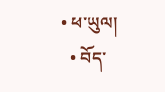• ཕ་ཡུལ།
  • བོད་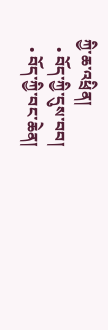ཀྱི་ཆ་འཕྲིན།
  • བོད་ཀྱི་དུས་བབ།
  • བོད་ཀྱི་བང་ཆེན།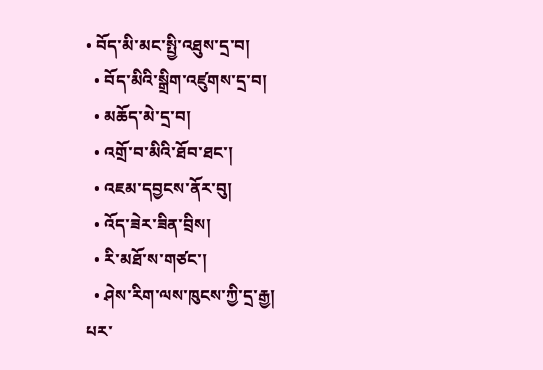• བོད་མི་མང་སྤྱི་འཐུས་དྲ་བ།
  • བོད་མིའི་སྒྲིག་འཛུགས་དྲ་བ།
  • མཆོད་མེ་དྲ་བ།
  • འགྲོ་བ་མིའི་ཐོབ་ཐང་།
  • འཇམ་དབྱངས་ནོར་བུ།
  • འོད་ཟེར་ཟིན་བྲིས།
  • རི་མཐོ་ས་གཙང་།
  • ཤེས་རིག་ལས་ཁུངས་ཀྱི་དྲ་རྒྱ།
པར་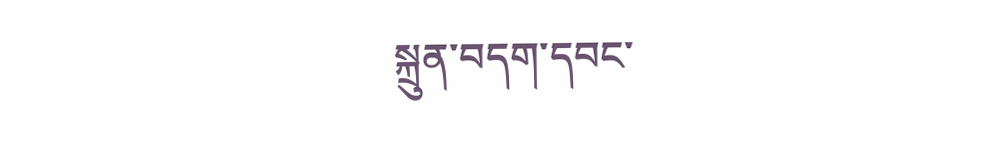སྐྲུན་བདག་དབང་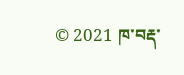© 2021 ཁ་བརྡ་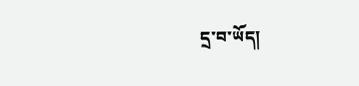དྲ་བ་ཡོད།